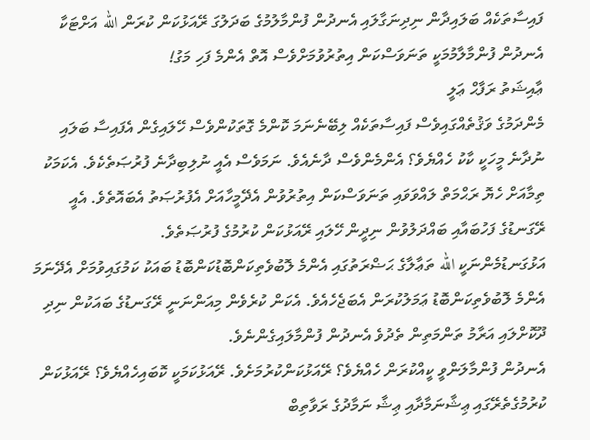ފައިސާތަކެއް ބަލައިދާން ނިދިނަގާލައި އެނދުން ފުންމާލުމުގެ ބަދަލުގަ ރޭއަޅުކަން ކުރަން الله އަށްޓަކާ އެނދުން ފުންމާލާމުމަކީ ތަނަވަސްކަން އިތުރުވުމަށްވެސް އޮތް އެންމެ ފަހި މަގު!
ޢާއިޝަތު ރަފާޙް ޢަލީ
މެންދަމުގެ ވަޤުތެއްގައިވެސް ފައިސާތަކެއް ލިބޭނެނަމަ ކޮންމެ ގޮތަކުންވެސް ހޭލައިގެން އެފައިސާ ބަލައި ނުދާނެ މީހަކީ ކާކު ހެއްޔެވެ؟ އެންމެންވެސް ދާނެއެވެ. ނަމަވެސް އެއީ ނުލިބިދާނެ ފުރުޞަތެކެވެ. އެކަމަކު ތިމާއަށް ހެޔޮ ރަޙްމަތް ލައްވަވައި ތަނަވަސްކަން އިތުރުވުން އެދޭމީހާއަށް އެފުރުޞަތު އެބައޮތެވެ. އެއީ ރޭގަނޑުގެ ފަހުބައާއި ބައްދަލުވުން ނިދީން ހޭލައި ރޭއަޅުކަން ކުރުމުގެ ފުރުޞަތެވެ.
އަޅުގަނޑުމެންނަކީ الله ތަޢާލާގެ ޙަޟްރަތުގައި އެންމެ ލޮބުވެތިކަންބޮޑުކަންބޮޑު ބައަކު ކަމުގައިވުމަށް އެދޭނަމަ އެންމެ ލޮބުވެތިކަންބޮޑު ޢަމަލުކުރަން އެބަޖެހެއެވެ. އެކަން ކުރެވެން މިއަންނަނީ ރޭގަނޑުގެ ބައަކުން ނިދި ދޫކޮށްލައި އަރާމު ތަންމަތިން ތެދުވެ އެނދުން ފުންމާލައިގެންނެވެ.
އެނދުން ފުންމާލަންވީ ކީއްކުރަން ހެއްޔެވެ؟ ރޭއަޅުކަންކުރުމަށެވެ. ރޭއަޅުކަމަކީ ކޮބައިހެއްޔެވެ؟ ރޭއަޅުކަން ކުރުމުގެތެރޭގައި ޢިޝާނަމާދާއި ޢިޝާ ނަމާދުގެ ރަވާތިބް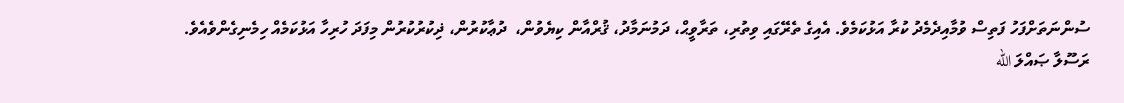ސުންނަތަށްފަހު ފަތިސް ވުމާއިދެމެދު ކުރާ އަޅުކަމެވެ. އެއިގެ ތެރޭގައި ވިތުރި، ތަރާވީޙް، ދަމުނަމާދު، ޤުރްއާން ކިޔެވުން،  ދުޢާކުރުން، ޛިކުރުކުރުން މިފަދަ ހުރިހާ އަޅުކަމެއް ހިމެނިގެންވެއެވެ.
ރަސޫލާ ޞައްލަ الله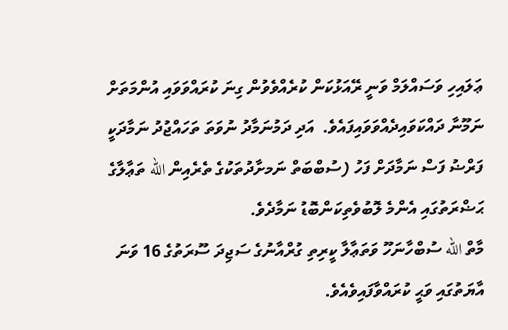ޢަލައިހި ވަސައްލަމް ވަނީ ރޭއަޅުކަން ކުރެއްވެވުން ގިނަ ކުރައްވަވައި އުންމަތަށް ނަމޫނާ ދައްކަވައިދެއްވަވައިފައެވެ.  އަދި ދަމުނަމާދު ނުވަތަ ތަހައްޖުދު ނަމާދަކީ ފަރްޟު ފަސް ނަމާދަށް ފަހު (ސުބްބަތް ނަމށާދުތަކުގެ ތެރެއިން الله ތަޢާލާގެ ޙަޟްރަތުގައި އެންމެ ލޮބުވެތިކަންބޮޑު ނަމާދެވެ.
މާތް الله ސުބްހާނަހޫ ވަތަޢާލާ ކީރިތި ގުރްއާނުގެ ސަޖިދަ ސޫރަތުގެ 16 ވަނަ އާޔަތުގައި ވަޙީ ކުރައްވާފައިވެއެވެ.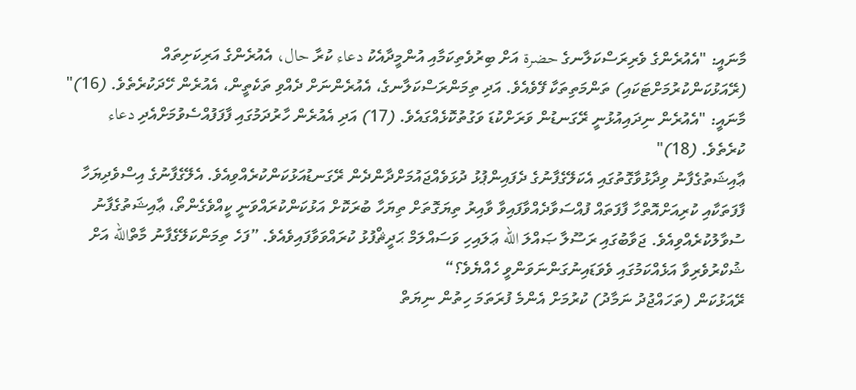މާނައީ: "އެއުރެންގެ ވެރިރަސްކަލާނގެ حضرة އަށް ބިރުވެތިކަމާއި އުންމީދާއެކު دعاء ކުރާ حال، އެއުރެންގެ އަރިކަށިތައް (ރޭއަޅުކަންކުރުމަށްޓަކައި) ތަންމަތިތަކާ ފޭވެއެވެ. އަދި ތިމަންރަސްކަލާނގެ، އެއުރެންނަށް ދެއްވި ތަކެތީން، އެއުރެން ހޭދަކުރެތެވެ. (16)"
މާނައީ: "އެއުރެން ނިދައިއުޅުނީ ރޭގަނޑުން ވަރަށްކުޑަ ވަގުތުކޮޅެއްގައެވެ. (17) އަދި އެއުރެން ހާރުދަމުގައި ފާފަފުއްސެވުމަށްއެދި دعاء ކުރެތެވެ. (18)"
ޢާއިޝަތުގެފާނު ވިދާޅުވާގޮތުގައި އެކަލޭގެފާނުގެ ދެފައިންޕުޅު ދުޅަވެއްޖައުމަށްދާންދެން ރޭގަނޑުއަޅުކަންކުރެއްވިއެވެ. އެލޭގެފާނުގެ އިސްވެދިޔަހާ ފާފަތަކާއި ކުރިއަށްއޮތްހާ ފާފަތައް ފުއްސަވާދެއްވާފައިވާ ވާއިރު ތިޔަގޮތަށް ތިޔަހާ ބުރަކޮށް އަޅުކަންކުރައްވަނީ ކީއްވެގެންތޯ، ޢާއިޝަތުގެފާނު ސުވާލުކުރެއްވިއެވެ. ޖަވާބުގައި ރަސޫލާ ޞައްލަ الله ޢަލައިހި ވަސައްލަމް ޙަދީޘްފުޅު ކުރައްވަވާފައިވެއެވެ. ”ފަހެ ތިމަންކަލޭގެފާނު މާތްالله އަށް ޝުކްރުވެރިވާ އަޅެއްކަމުގައި ވެވަޑައިނުގަންނަވަންވީ ހެއްޔެވެ؟“
ރޭއަޅުކަން (ތަހައްޖުދު ނަމާދު) ކުރުމަށް އެންމެ ފުރަތަމަ ހިތުން ނިޔަތް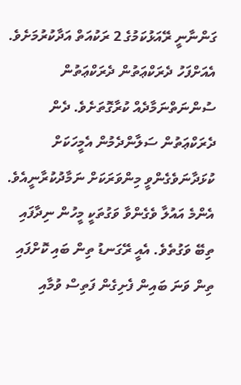ގަންނާނީ ރޭއަޅުކަމުގެ 2 ރަކުއަތް އަދާކުރުމަށެވެ. އެއަށްފަހު ދެރަކްޢަތުން ދެރަކްޢަތުން ސުންނަތްނަމާދެއް ކުރާގޮތަށެވެ. ދެން ދެރަކްޢަތުން ސަލާންދެމުން އެމީހަކަށް ކުޅަދާނަވެގެންވީ މިންވަރަކަށް ނަމާދުކުރާނީއެވެ. އެންމެ އައުލާ ވެގެންވާ ވަގުތަކީ މީހުން ނިދާފައި ތިބޭ ވަގުތެވެ. އެއީ ރޭގަނޑު ތިން ބައި ކޮށްފައި ތިން ވަނަ ބައިން ފެށިގެން ފަތިސް ވުމާއި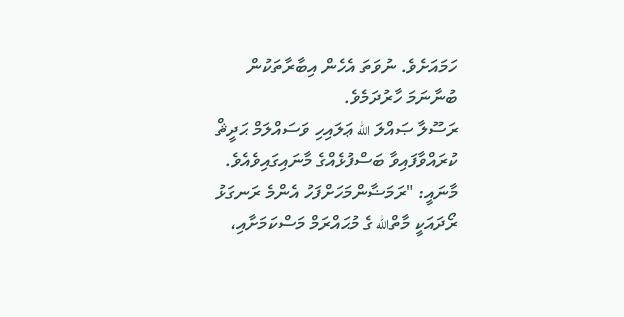ހަމައަށެވެ. ނުވަތަ އެހެން އިބާރާތަކުން ބުނާނަމަ ހާރުދަމެވެ.
ރަސޫލާ ޞައްލަ الله ޢަލައިހި ވަސައްލަމް ޙަދީޘް ކުރައްވާފައިވާ ބަސްފުޅެއްގެ މާނައިގައިވެއެވެ.
މާނައީ: "ރަމަޟާންމަހަށްފަހު އެންމެ ރަނގަޅު ރޯދައަކީ މާތްالله ގެ މުޙައްރަމް މަސްކަމަށާއި،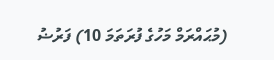(މުޙައްރަމް މަހުގެ ފުރަތަމަ 10) ފަރުޟު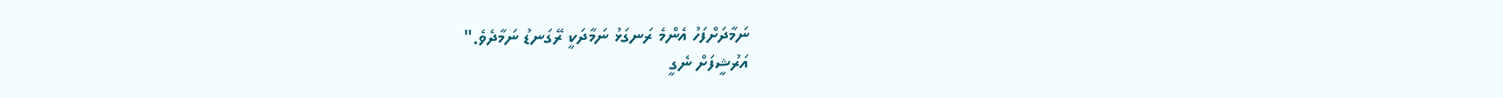ނަމާދަށްފަހު އެންމެ ރަނގަޅު ނަމާދަކީ ރޭގަނޑު ނަމާދެވެ."
އަރުޝީފަށް ނެގީ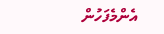އެންމެފަހުން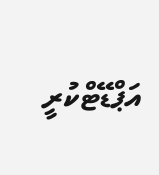އަޕްޑޭޓްކުރީ